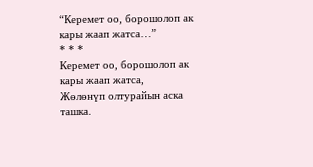“Керемет оо, борошолоп ак кары жаап жатса…”
* * *
Керемет оо, борошолоп ак кары жаап жатса,
Жөлөнүп олтурайын аска ташка.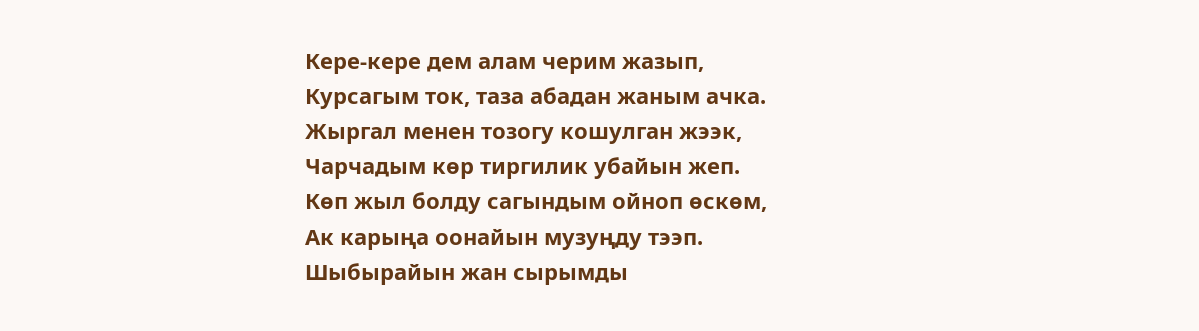Кере-кере дем алам черим жазып,
Курсагым ток, таза абадан жаным ачка.
Жыргал менен тозогу кошулган жээк,
Чарчадым көр тиргилик убайын жеп.
Көп жыл болду сагындым ойноп өскөм,
Ак карыңа оонайын музуңду тээп.
Шыбырайын жан сырымды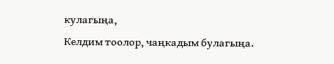кулагыңа,
Келдим тоолор, чаңкадым булагыңа.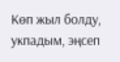Көп жыл болду, укпадым, эңсеп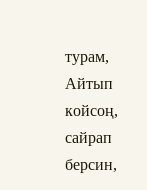турам,
Айтып койсоң, сайрап берсин,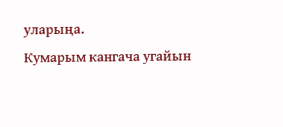уларыңа.
Кумарым кангача угайын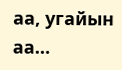аа, угайын аа…